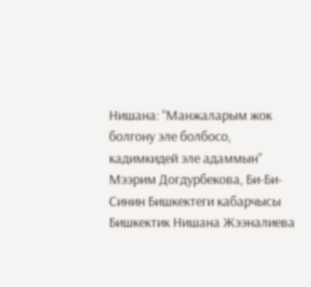Нишана: “Манжаларым жок болгону эле болбосо, кадимкидей эле адаммын”
Мээрим Догдурбекова, Би-Би-Синин Бишкектеги кабарчысы
Бишкектик Нишана Жээналиева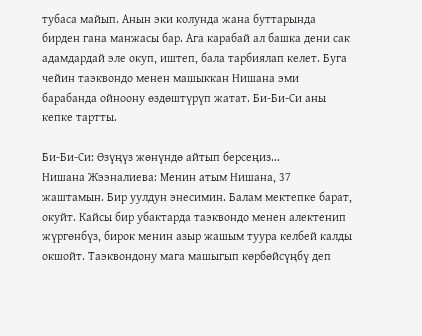тубаса майып. Анын эки колунда жана буттарында бирден гана манжасы бар. Ага карабай ал башка дени сак адамдардай эле окуп, иштеп, бала тарбиялап келет. Буга чейин таэквондо менен машыккан Нишана эми барабанда ойноону өздөштүрүп жатат. Би-Би-Си аны кепке тартты.

Би-Би-Си: Өзүңүз жөнүндө айтып берсеңиз...
Нишана Жээналиева: Менин атым Нишана, 37 жаштамын. Бир уулдун энесимин. Балам мектепке барат, окуйт. Кайсы бир убактарда таэквондо менен алектенип жүргөнбүз, бирок менин азыр жашым туура келбей калды окшойт. Таэквондону мага машыгып көрбөйсүңбү деп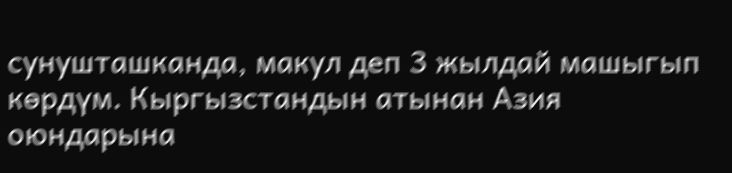сунушташканда, макул деп 3 жылдай машыгып көрдүм. Кыргызстандын атынан Азия оюндарына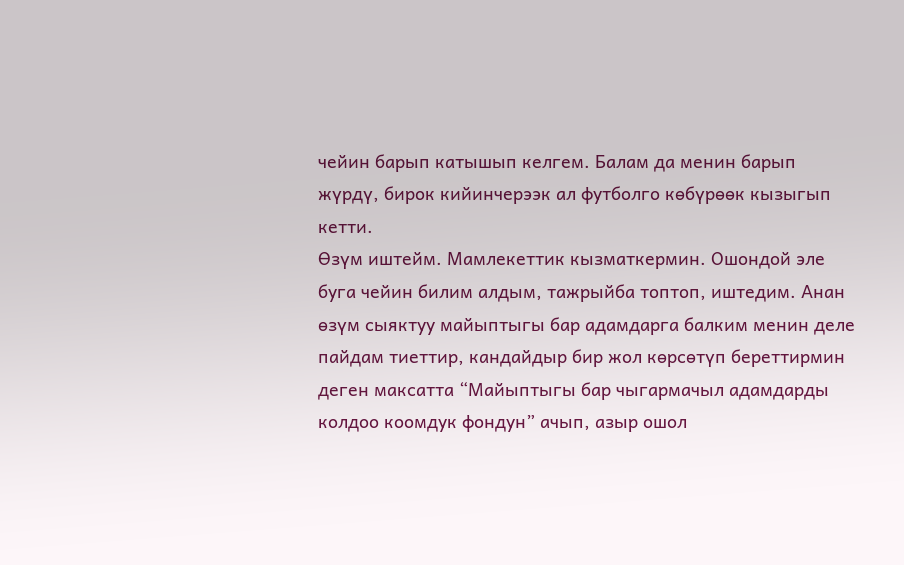чейин барып катышып келгем. Балам да менин барып жүрдү, бирок кийинчерээк ал футболго көбүрөөк кызыгып кетти.
Өзүм иштейм. Мамлекеттик кызматкермин. Ошондой эле буга чейин билим алдым, тажрыйба топтоп, иштедим. Анан өзүм сыяктуу майыптыгы бар адамдарга балким менин деле пайдам тиеттир, кандайдыр бир жол көрсөтүп береттирмин деген максатта “Майыптыгы бар чыгармачыл адамдарды колдоо коомдук фондун” ачып, азыр ошол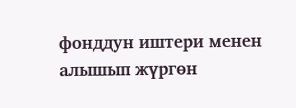фонддун иштери менен алышып жүргөн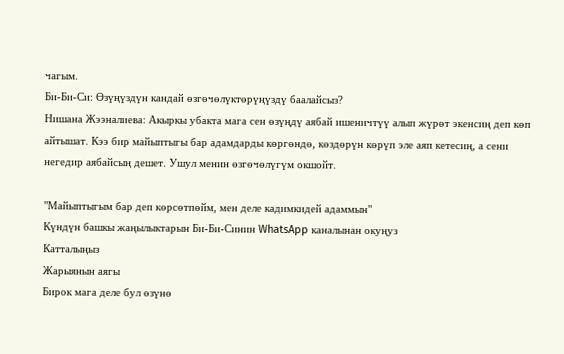чагым.
Би-Би-Си: Өзүңүздүн кандай өзгөчөлүктөрүңүздү баалайсыз?
Нишана Жээналиева: Акыркы убакта мага сен өзүңдү аябай ишеничтүү алып жүрөт экенсиң деп көп айтышат. Кээ бир майыптыгы бар адамдарды көргөндө, көздөрүн көрүп эле аяп кетесиң, а сени негедир аябайсың дешет. Ушул менин өзгөчөлүгүм окшойт.

"Майыптыгым бар деп көрсөтпөйм, мен деле кадимкидей адаммын"
Күндүн башкы жаңылыктарын Би-Би-Синин WhatsApp каналынан окуңуз
Катталыңыз
Жарыянын аягы
Бирок мага деле бул өзүнө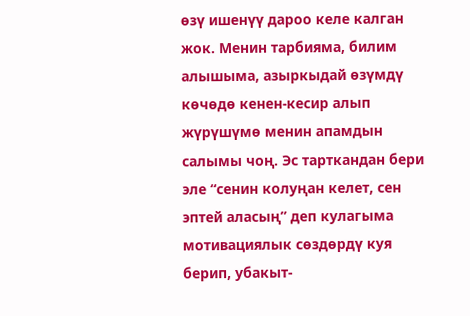өзү ишенүү дароо келе калган жок. Менин тарбияма, билим алышыма, азыркыдай өзүмдү көчөдө кенен-кесир алып жүрүшүмө менин апамдын салымы чоң. Эс тарткандан бери эле “сенин колуңан келет, сен эптей аласың” деп кулагыма мотивациялык сөздөрдү куя берип, убакыт-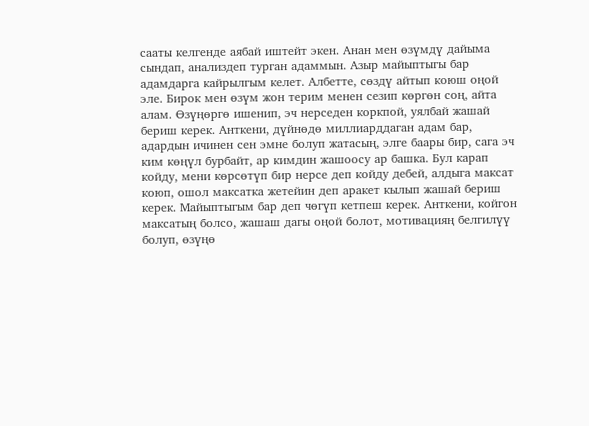сааты келгенде аябай иштейт экен. Анан мен өзүмдү дайыма сындап, анализдеп турган адаммын. Азыр майыптыгы бар адамдарга кайрылгым келет. Албетте, сөздү айтып коюш оңой эле. Бирок мен өзүм жон терим менен сезип көргөн соң, айта алам. Өзүңөргө ишенип, эч нерседен коркпой, уялбай жашай бериш керек. Анткени, дүйнөдө миллиарддаган адам бар, адардын ичинен сен эмне болуп жатасың, элге баары бир, сага эч ким көңүл бурбайт, ар кимдин жашоосу ар башка. Бул карап койду, мени көрсөтүп бир нерсе деп койду дебей, алдыга максат коюп, ошол максатка жетейин деп аракет кылып жашай бериш керек. Майыптыгым бар деп чөгүп кетпеш керек. Анткени, койгон максатың болсо, жашаш дагы оңой болот, мотивацияң белгилүү болуп, өзүңө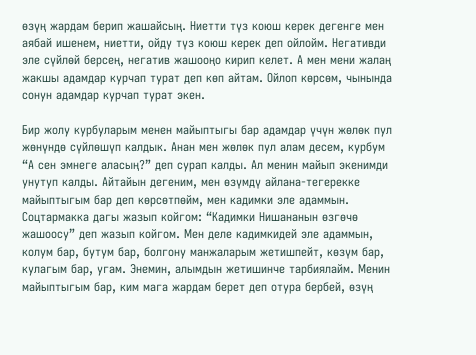өзүң жардам берип жашайсың. Ниетти түз коюш керек дегенге мен аябай ишенем, ниетти, ойду түз коюш керек деп ойлойм. Негативди эле сүйлөй берсең, негатив жашооңо кирип келет. А мен мени жалаң жакшы адамдар курчап турат деп көп айтам. Ойлоп көрсөм, чынында сонун адамдар курчап турат экен.

Бир жолу курбуларым менен майыптыгы бар адамдар үчүн жөлөк пул жөнүндө сүйлөшүп калдык. Анан мен жөлөк пул алам десем, курбум “А сен эмнеге аласың?” деп сурап калды. Ал менин майып экенимди унутуп калды. Айтайын дегеним, мен өзүмдү айлана-тегерекке майыптыгым бар деп көрсөтпөйм, мен кадимки эле адаммын. Соцтармакка дагы жазып койгом: “Кадимки Нишананын өзгөчө жашоосу” деп жазып койгом. Мен деле кадимкидей эле адаммын, колум бар, бутум бар, болгону манжаларым жетишпейт, көзүм бар, кулагым бар, угам. Энемин, алымдын жетишинче тарбиялайм. Менин майыптыгым бар, ким мага жардам берет деп отура бербей, өзүң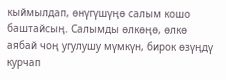кыймылдап, өнүгүшүңө салым кошо баштайсың. Салымды өлкөңө, өлкө аябай чоң угулушу мүмкүн, бирок өзүңдү курчап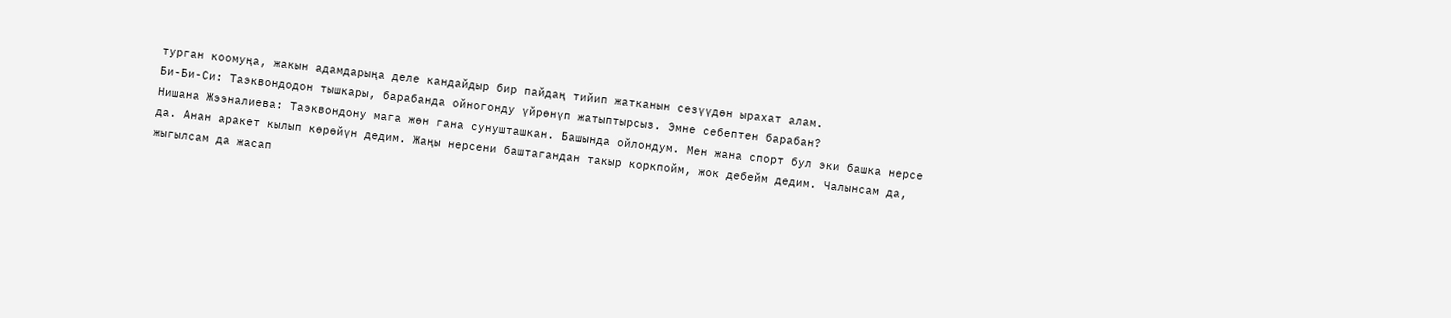турган коомуңа, жакын адамдарыңа деле кандайдыр бир пайдаң тийип жатканын сезүүдөн ырахат алам.
Би-Би-Си: Таэквондодон тышкары, барабанда ойногонду үйрөнүп жатыптырсыз. Эмне себептен барабан?
Нишана Жээналиева: Таэквондону мага жөн гана сунушташкан. Башында ойлондум. Мен жана спорт бул эки башка нерсе да. Анан аракет кылып көрөйүн дедим. Жаңы нерсени баштагандан такыр коркпойм, жок дебейм дедим. Чалынсам да, жыгылсам да жасап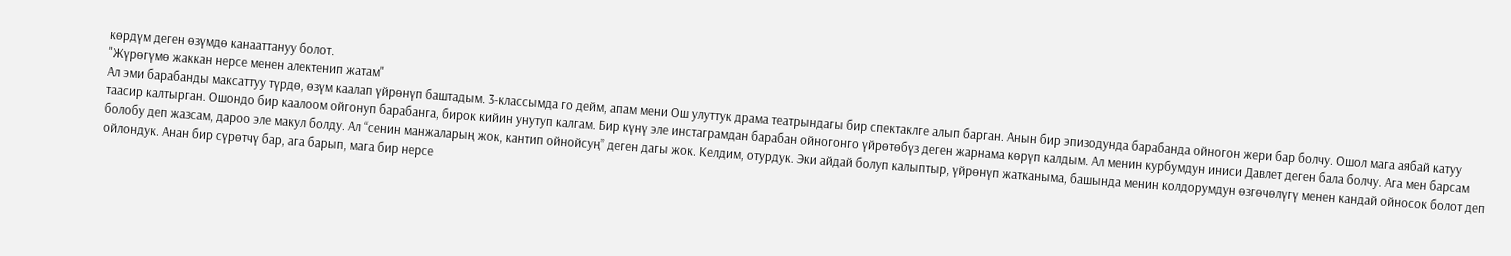көрдүм деген өзүмдө канааттануу болот.
"Жүрөгүмө жаккан нерсе менен алектенип жатам"
Ал эми барабанды максаттуу түрдө, өзүм каалап үйрөнүп баштадым. 3-классымда го дейм, апам мени Ош улуттук драма театрындагы бир спектаклге алып барган. Анын бир эпизодунда барабанда ойногон жери бар болчу. Ошол мага аябай катуу таасир калтырган. Ошондо бир каалоом ойгонуп барабанга, бирок кийин унутуп калгам. Бир күнү эле инстаграмдан барабан ойногонго үйрөтөбүз деген жарнама көрүп калдым. Ал менин курбумдун иниси Давлет деген бала болчу. Ага мен барсам болобу деп жазсам, дароо эле макул болду. Ал “сенин манжаларың жок, кантип ойнойсуң” деген дагы жок. Келдим, отурдук. Эки айдай болуп калыптыр, үйрөнүп жатканыма, башында менин колдорумдун өзгөчөлүгү менен кандай ойносок болот деп ойлондук. Анан бир сүрөтчү бар, ага барып, мага бир нерсе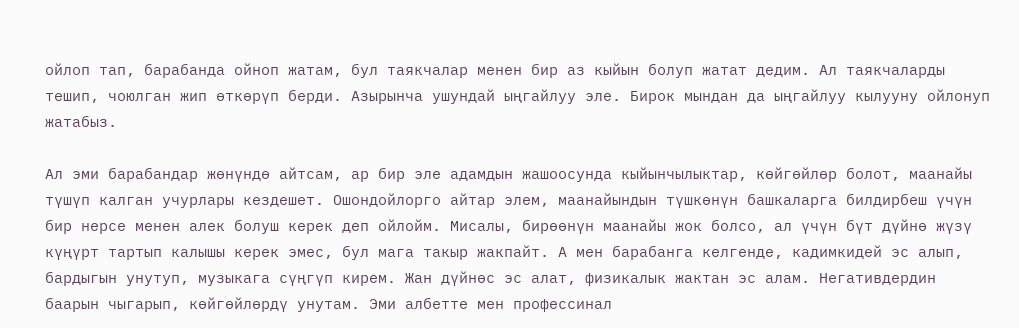ойлоп тап, барабанда ойноп жатам, бул таякчалар менен бир аз кыйын болуп жатат дедим. Ал таякчаларды тешип, чоюлган жип өткөрүп берди. Азырынча ушундай ыңгайлуу эле. Бирок мындан да ыңгайлуу кылууну ойлонуп жатабыз.

Ал эми барабандар жөнүндө айтсам, ар бир эле адамдын жашоосунда кыйынчылыктар, көйгөйлөр болот, маанайы түшүп калган учурлары кездешет. Ошондойлорго айтар элем, маанайындын түшкөнүн башкаларга билдирбеш үчүн бир нерсе менен алек болуш керек деп ойлойм. Мисалы, бирөөнүн маанайы жок болсо, ал үчүн бүт дүйнө жүзү күңүрт тартып калышы керек эмес, бул мага такыр жакпайт. А мен барабанга келгенде, кадимкидей эс алып, бардыгын унутуп, музыкага сүңгүп кирем. Жан дүйнөс эс алат, физикалык жактан эс алам. Негативдердин баарын чыгарып, көйгөйлөрдү унутам. Эми албетте мен профессинал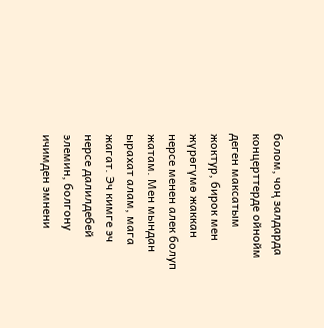болом, чоң залдарда концерттерде ойнойм деген максатым жоктур, бирок мен жүрөгүмө жаккан нерсе менен алек болуп жатам. Мен мындан ырахат алам, мага жагат. Эч кимге эч нерсе далилдебей элемин, болгону ичимден эмнени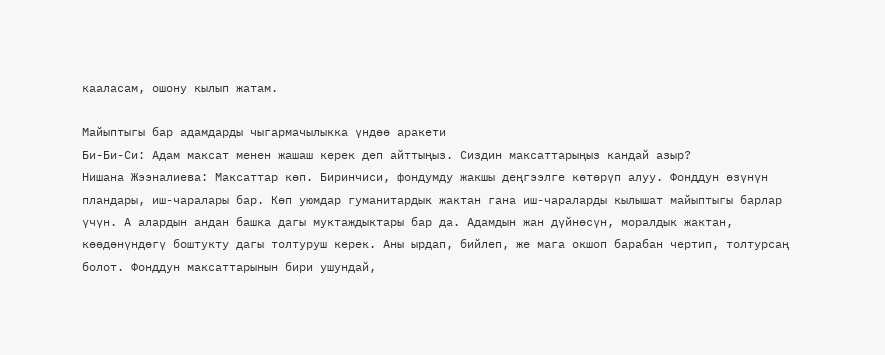кааласам, ошону кылып жатам.

Майыптыгы бар адамдарды чыгармачылыкка үндөө аракети
Би-Би-Си: Адам максат менен жашаш керек деп айттыңыз. Сиздин максаттарыңыз кандай азыр?
Нишана Жээналиева: Максаттар көп. Биринчиси, фондумду жакшы деңгээлге көтөрүп алуу. Фонддун өзүнүн пландары, иш-чаралары бар. Көп уюмдар гуманитардык жактан гана иш-чараларды кылышат майыптыгы барлар үчүн. А алардын андан башка дагы муктаждыктары бар да. Адамдын жан дүйнөсүн, моралдык жактан, көөдөнүндөгү боштукту дагы толтуруш керек. Аны ырдап, бийлеп, же мага окшоп барабан чертип, толтурсаң болот. Фонддун максаттарынын бири ушундай,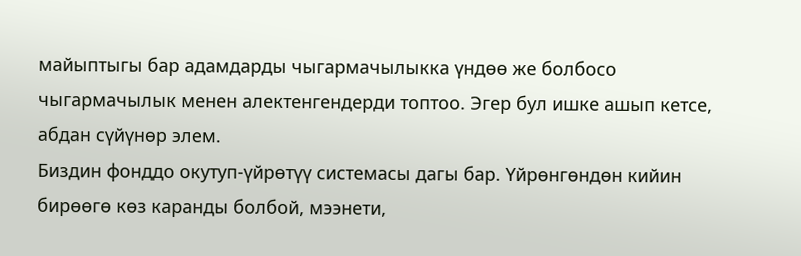майыптыгы бар адамдарды чыгармачылыкка үндөө же болбосо чыгармачылык менен алектенгендерди топтоо. Эгер бул ишке ашып кетсе, абдан сүйүнөр элем.
Биздин фонддо окутуп-үйрөтүү системасы дагы бар. Үйрөнгөндөн кийин бирөөгө көз каранды болбой, мээнети,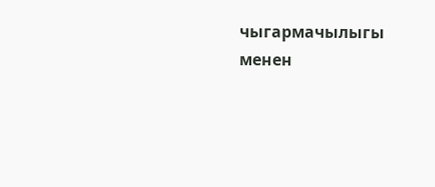чыгармачылыгы менен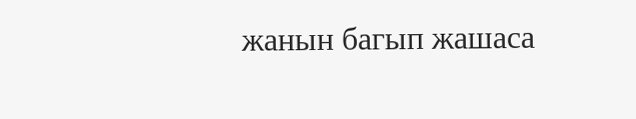жанын багып жашаса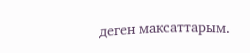деген максаттарым.